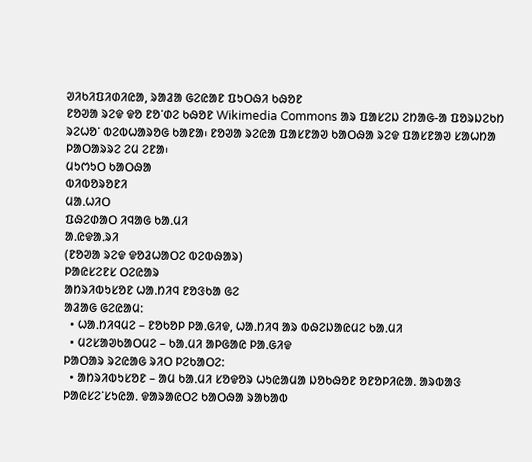ᱣᱤᱠᱤᱯᱤᱰᱤᱭᱟ, ᱨᱟᱲᱟ ᱜᱮᱭᱟᱱ ᱯᱩᱛᱷᱤ ᱠᱷᱚᱱ
ᱱᱚᱣᱟ ᱨᱮᱫ ᱫᱚ ᱱᱚᱸᱰᱮ ᱠᱷᱚᱱ Wikimedia Commons ᱟᱨ ᱯᱟᱥᱮᱡ ᱮᱴᱟᱜ-ᱟ ᱯᱚᱨᱡᱮᱠᱴ ᱨᱮᱦᱚᱸ ᱵᱮᱵᱦᱟᱨᱚᱜ ᱠᱟᱱᱟ᱾ ᱱᱚᱣᱟ ᱨᱮᱭᱟ ᱯᱟᱥᱱᱟᱣ ᱠᱟᱛᱷᱟ ᱨᱮᱫ ᱯᱟᱥᱱᱟᱣ ᱥᱟᱦᱴᱟ ᱞᱟᱛᱟᱨᱨᱮ ᱮᱢ ᱮᱱᱟ᱾
ᱢᱩᱬᱩᱛ ᱠᱟᱛᱷᱟ
ᱵᱤᱵᱚᱨᱚᱱᱤ
ᱢᱟᱹᱦᱤᱛ
ᱯᱷᱮᱰᱟᱛ ᱤᱧᱟᱜ ᱠᱟᱹᱢᱤ
ᱟᱹᱭᱫᱟᱹᱨᱤ
(ᱱᱚᱣᱟ ᱨᱮᱫ ᱫᱚᱲᱦᱟᱛᱮ ᱵᱮᱵᱷᱟᱨ)
ᱞᱟᱭᱥᱮᱱᱥ ᱛᱮᱭᱟᱨ
ᱟᱴᱨᱤᱵᱩᱥᱚᱱ ᱦᱟᱹᱴᱤᱧ ᱱᱚᱝᱠᱟ ᱜᱮ
ᱟᱲᱟᱜ ᱜᱮᱭᱟᱢ:
  • ᱦᱟᱹᱴᱤᱧᱢᱮ – ᱱᱚᱠᱚᱞ ᱞᱟᱹᱜᱤᱫ, ᱦᱟᱹᱴᱤᱧ ᱟᱨ ᱵᱷᱮᱡᱟᱭᱢᱮ ᱠᱟᱹᱢᱤ
  • ᱢᱮᱥᱟᱣᱠᱟᱛᱢᱮ – ᱠᱟᱹᱢᱤ ᱟᱞᱜᱟᱭ ᱞᱟᱹᱜᱤᱫ
ᱞᱟᱛᱟᱨ ᱨᱮᱭᱟᱜ ᱨᱤᱛ ᱞᱮᱠᱟᱛᱮ:
  • ᱟᱴᱨᱤᱵᱩᱥᱚᱱ – ᱟᱢ ᱠᱟᱹᱢᱤ ᱥᱚᱫᱚᱨ ᱦᱩᱭᱟᱢᱟ ᱡᱚᱠᱷᱚᱱ ᱚᱱᱚᱞᱤᱭᱟᱹ ᱟᱨᱵᱟᱝ ᱞᱟᱭᱥᱮᱸᱥᱩᱭᱟᱹ ᱫᱟᱨᱟᱭᱛᱮ ᱠᱟᱛᱷᱟ ᱨᱟᱠᱟᱵ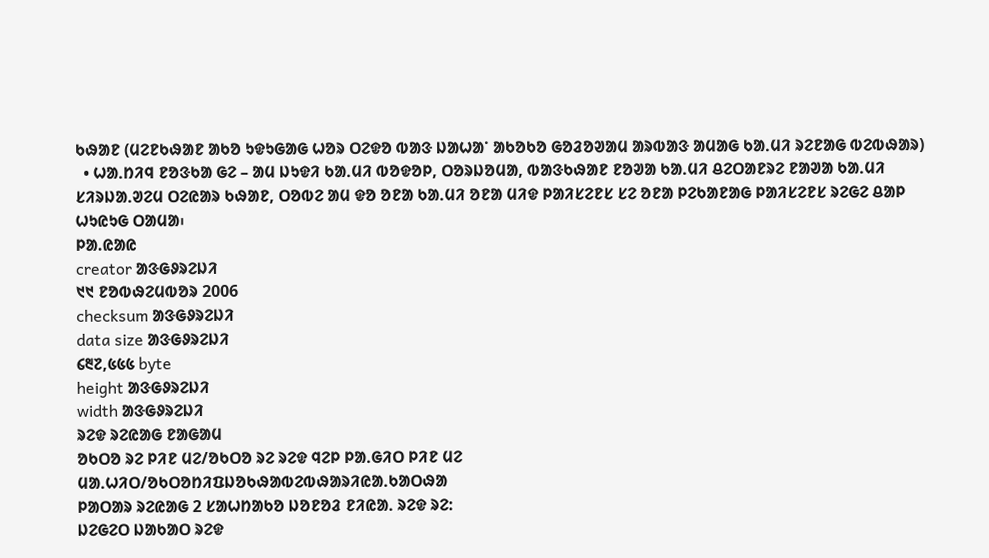ᱠᱷᱟᱱ (ᱢᱮᱱᱠᱷᱟᱱ ᱟᱠᱚ ᱩᱫᱩᱜᱟᱜ ᱦᱚᱨ ᱛᱮᱫᱚ ᱵᱟᱝ ᱡᱟᱦᱟᱸ ᱟᱠᱚᱠᱚ ᱜᱚᱲᱚᱣᱟᱢ ᱟᱨᱵᱟᱝ ᱟᱢᱟᱜ ᱠᱟᱹᱢᱤ ᱨᱮᱱᱟᱜ ᱵᱮᱵᱷᱟᱨ)
  • ᱦᱟᱹᱴᱤᱧ ᱱᱚᱝᱠᱟ ᱜᱮ – ᱟᱢ ᱡᱩᱫᱤ ᱠᱟᱹᱢᱤ ᱵᱚᱫᱚᱞ, ᱛᱚᱨᱡᱚᱢᱟ, ᱵᱟᱝᱠᱷᱟᱱ ᱱᱚᱣᱟ ᱠᱟᱹᱢᱤ ᱪᱮᱛᱟᱱᱨᱮ ᱱᱟᱣᱟ ᱠᱟᱹᱢᱤ ᱥᱤᱨᱡᱟᱹᱣᱮᱢ ᱛᱮᱭᱟᱨ ᱠᱷᱟᱱ, ᱛᱚᱵᱮ ᱟᱢ ᱫᱚ ᱚᱱᱟ ᱠᱟᱹᱢᱤ ᱚᱱᱟ ᱢᱤᱫ ᱞᱟᱤᱥᱮᱱᱥ ᱥᱮ ᱚᱱᱟ ᱞᱮᱠᱟᱱᱟᱜ ᱞᱟᱤᱥᱮᱱᱥ ᱨᱮᱜᱮ ᱪᱟᱞ ᱦᱩᱭᱩᱜ ᱛᱟᱢᱟ᱾
ᱞᱟ.ᱭᱟᱭ
creator ᱟᱝᱜᱽᱨᱮᱡᱤ
᱑᱑ ᱱᱚᱵᱷᱮᱢᱵᱚᱨ 2006
checksum ᱟᱝᱜᱽᱨᱮᱡᱤ
data size ᱟᱝᱜᱽᱨᱮᱡᱤ
᱔᱓᱗,᱕᱕᱕ byte
height ᱟᱝᱜᱽᱨᱮᱡᱤ
width ᱟᱝᱜᱽᱨᱮᱡᱤ
ᱨᱮᱫ ᱨᱮᱭᱟᱜ ᱱᱟᱜᱟᱢ
ᱚᱠᱛᱚ ᱨᱮ ᱞᱤᱱ ᱢᱮ/ᱚᱠᱛᱚ ᱨᱮ ᱨᱮᱫ ᱧᱮᱞ ᱞᱟᱹᱜᱤᱛ ᱞᱤᱱ ᱢᱮ
ᱢᱟᱹᱦᱤᱛ/ᱚᱠᱛᱚᱴᱤᱯᱡᱚᱠᱷᱟᱵᱮᱵᱷᱟᱨᱤᱭᱟᱹᱠᱟᱛᱷᱟ
ᱞᱟᱛᱟᱨ ᱨᱮᱭᱟᱜ 2 ᱥᱟᱦᱴᱟᱠᱚ ᱡᱚᱱᱚᱲ ᱱᱤᱭᱟᱹ ᱨᱮᱫ ᱨᱮ:
ᱡᱮᱜᱮᱛ ᱡᱟᱠᱟᱛ ᱨᱮᱫ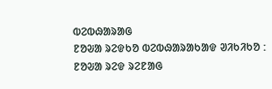ᱵᱮᱵᱷᱟᱨᱟᱜ
ᱱᱚᱶᱟ ᱨᱮᱫᱠᱚ ᱵᱮᱵᱷᱟᱨᱟᱠᱟᱫ ᱣᱤᱠᱤᱠᱚ :
ᱱᱚᱶᱟ ᱨᱮᱫ ᱨᱮᱱᱟᱜ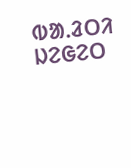ᱵᱟᱹᱲᱛᱤ ᱡᱮᱜᱮᱛ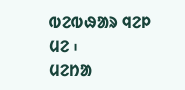ᱵᱮᱵᱷᱟᱨ ᱧᱮᱞ ᱢᱮ ᱾
ᱢᱮᱴᱟ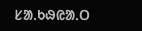ᱥᱟᱹᱠᱷᱭᱟᱹᱛ